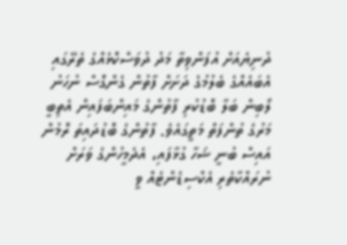ދުނިޔެއަށް އުފަންވިތާ މަދު ދުވަސްކޮޅެއްގެ ތެރޭގައި އެބައެއްގެ ބެލުމުގެ ދަށަށް ފާތުން ގެންގޮސް ނުހަނު ލޯބިން ބަލާ ބޮޑުކުރި ފާތުންގެ މައިންބަފައިން އެތިބީ މަރުގެ ތުންފަތް މަތީގައެވެ. ފާތުންގެ ބޮޑުދައިތަ ރޮމުން އައިސް ބުނީ ޝަހާ ގުޅާފައި، އެދެމީހުންގެ ވަރަށް ނުރައްކާތެރި އެކްސިޑެންޓެއް ވީ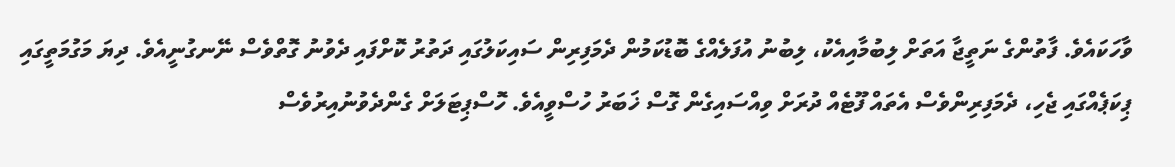ވާހަކައެވެ. ފާތުންގެ ނަތީޖާ އަތަށް ލިބުމާއިއެކު، ލިބުނު އުފަލެއްގެ ބޮޑުކަމުން ދެމަފިރިން ސައިކަލުގައި ދަތުރު ކޮށްފައި ދެވުނު ގޮތްވެސް ނޭނގުނީއެވެ. ދިޔަ މަގުމަތީގައި ޕިކަޕެއްގައި ޖެހި، ދެމަފިރިންވެސް އެތައް ފޫޓެއް ދުރަށް ވިއްސައިގެން ގޮސް ޚަބަރު ހުސްވީއެވެ. ހޮސްޕިޓަލަށް ގެންދެވުނުއިރުވެސް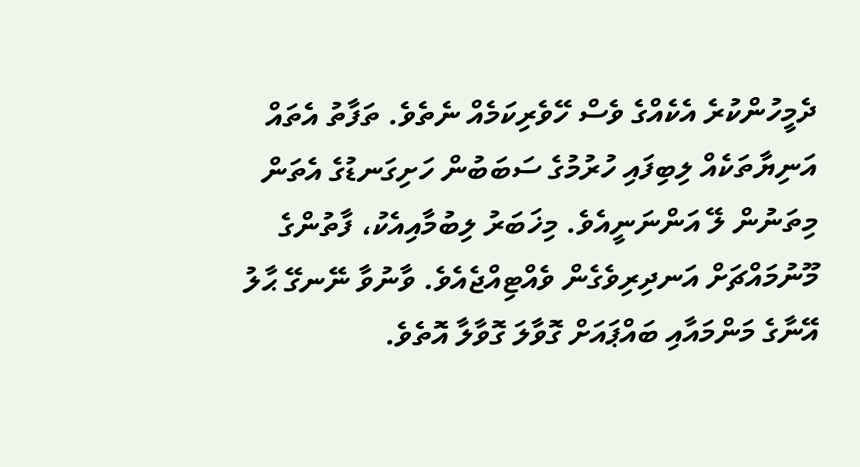ދެމީހުންކުރެ އެކެއްގެ ވެސް ހޭވެރިކަމެއް ނެތެވެ. ތަފާތު އެތައް އަނިޔާތަކެއް ލިބިފައި ހުރުމުގެ ސަބަބުން ހަށިގަނޑުގެ އެތަން މިތަނުން ލޭ އަންނަނީއެވެ. މިޚަބަރު ލިބުމާއިއެކު، ފާތުންގެ މޫނުމައްޗަށް އަނދިރިވެގެން ވެއްޓިއްޖެއެވެ. ވާނުވާ ނޭނގޭ ޙާލު އޭނާގެ މަންމައާއި ބައްޕައަށް ގޮވާލަ ގޮވާލާ އޮތެވެ.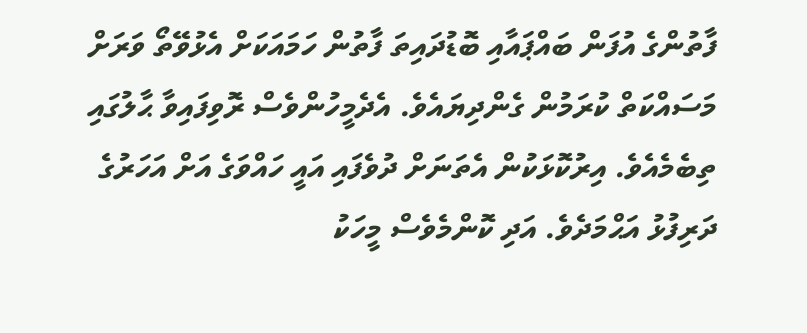ފާތުންގެ އުފަން ބައްޕައާއި ބޮޑުދައިތަ ފާތުން ހަމައަކަށް އެޅުވޭތޯ ވަރަށް މަސައްކަތް ކުރަމުން ގެންދިޔައެވެ. އެދެމީހުންވެސް ރޮވިފައިވާ ޙާލުގައި ތިބެމެއެވެ. އިރުކޮޅަކުން އެތަނަށް ދުވެފައި އައީ ހައްވަގެ އަށް އަހަރުގެ ދަރިފުޅު އަޙްމަދެވެ. އަދި ކޮންމެވެސް މީހަކު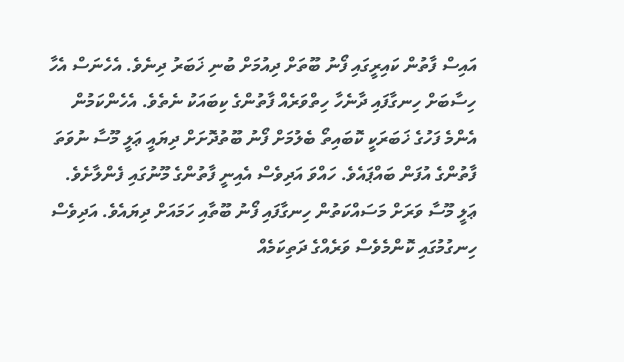އައިސް ފާތުން ކައިރީގައި ފޯނު ބޫތަށް ދިއުމަށް ބުނި ޚަބަރު ދިނެވެ. އެހެނަސް އެހާ ހިސާބަށް ހިނގާފައި ދާނެހާ ހިތްވަރެއް ފާތުންގެ ކިބައަކު ނެތެވެ. އެހެންކަމުން އެންމެ ފަހުގެ ޚަބަރަކީ ކޮބައިތޯ ބެލުމަށް ފޯނު ބޫތުދޮށަށް ދިޔައީ ޢަލީ މޫސާ ނުވަތަ ފާތުންގެ އުފަން ބައްޕައެވެ. ހައްވަ އަދިވެސް އެއިނީ ފާތުންގެ މޫނުގައި ފެންލާށެވެ.
ޢަލީ މޫސާ ވަރަށް މަސައްކަތުން ހިނގާފައި ފޯނު ބޫތާއި ހަމައަށް ދިޔައެވެ. އަދިވެސް ހިނގުމުގައި ކޮންމެވެސް ވަރެއްގެ ދަތިކަމެއް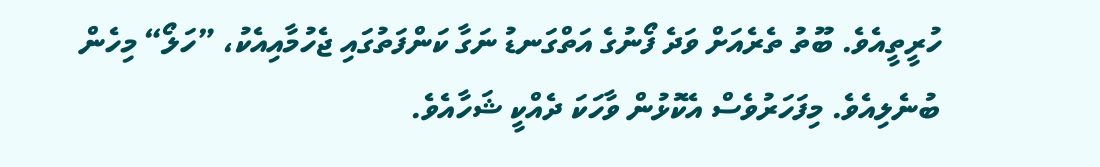ހުރީތީއެވެ. ބޫތު ތެރެއަށް ވަދެ ފޯނުގެ އަތްގަނޑު ނަގާ ކަންފަތުގައި ޖެހުމާއިއެކު، ”ހަލޯ“ މިހެން ބުނެލިއެވެ. މިފަހަރުވެސް އެކޮޅުން ވާހަކަ ދެއްކީ ޝަހާއެވެ.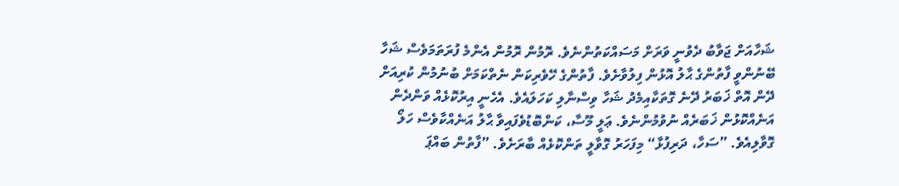ޝަހާއަށް ޖަވާބު ދެވުނީ ވަރަށް މަސައްކަތުންނެވެ. ރޮމުން ރޮމުން އެންމެ ފުރަތަމަވެސް ޝަހާ ބޭނުންވީ ފާތުންގެ ޙާލު އޮޅުން ފިލުވާށެވެ. ފާތުންގެ ހޭވެރިކަން ނެތްކަމަށް ބުނުމުން ކުރިއަށް ދޭން އޮތް ޚަބަރު ދޭނެ ގޮތަކާއިމެދު ޝަހާ ވިސްނާލި ކަހަލައެވެ. އެހެނީ އިރުކޮޅެއް ވަންދެން އަނެއްކޮޅުން ޚަބަރެއް ނުވުމުންނެވެ. ޢަލީ މޫސާ، ކަންބޮޑުވެފައިވާ ޙާލު އަނެއްކާވެސް ހަލޯ ގޮވާލިއެވެ. ”ސަހާ، ދަރިފުޅާ“ މިފަހަރު ގޮވާލީ ތަންކޮޅެއް ބާރަށެވެ. ”ފާތުން ބައްޕަ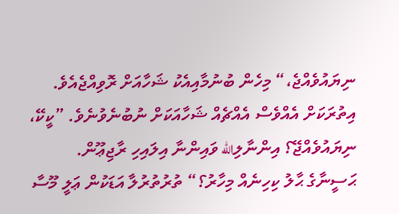ނިޔައުވެއްޖެ،“ މިހެން ބުނުމާއިއެކު ޝަހާއަށް ރޮވިއްޖެއެވެ. އިތުރަކަށް އެއްވެސް އެއްޗެއް ޝަހާއަކަށް ނުބުނެވުނެވެ. ”ކީކޭ، ނިޔައުވެއްޖޭ؟ އިންނާލިالله ވައިންނާ އިލައިހި ރާޖިޢޫން. ޙަސީނާގެ ޙާލު ކިހިނެއް މިހާރު؟“ ތުރުތުރުލާ އަޑަކުން ޢަލީ މޫސާ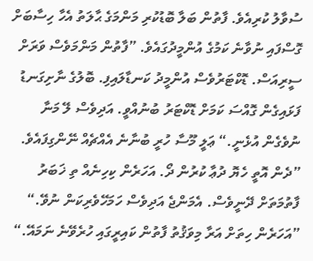ސުވާލު ކުރިއެވެ. ފާތުން ބަލާ ބޮޑުކުރި މަންމަގެ ޙާލަތު އެހާ ހިސާބަށް ގޮސްފައި ނުވާނެ ކަމުގެ އުންމީދުގައެވެ. ”ފާތުން މަންމަވެސް ވަރަށް ސީރިއަސް. ޑޮކްޓަރުވެސް އުންމީދު ކަނޑާލައިފި. ބޮލުގެ ނާށިގަނޑު ފަޅައިގެން ގޮއްސަ ކަމަށް ޑޮކްޓަރު ބުނުއްވީ. އަދިވެސް ލޭ މަނާ ނުވެގެން އުޅެނީ.“ ޢަލީ މޫސާ ހުރީ ބުނާނެ އެއްޗެއް ނޭންގިފައެވެ. ”ދެން އޮތީ ހެޔޮ ދުޢާ ކުރުން ދޯ. އަހަރެން ކިހިނެއް ތި ޚަބަރު ފާތުމަތަށް ދޭނީވެސް. އެމަންޖެ އަދިވެސް ހަމަހޭވެރިކަން ނުވޭ.“ ”އަހަރެން ހިތަށް އަރާ މިވަޤުތު ފާތުން ކައިރީގައި ހުރެވޭނެ ނަމައޭ.“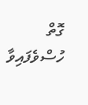ގޮތް ހުސްވެފައިވާ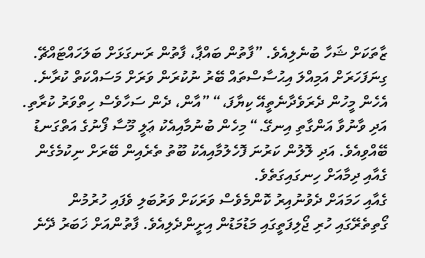ޒާތަކަށް ޝަހާ ބުނެލިއެވެ. ”ފާތުން ބައްޕާ، ފާތުން ރަނގަޅަށް ބަލަހައްޓައްޗޭ. ގިނަފަހަރަށް އަމިއްލަ އިޙުސާސްތައް ބޭރު ނުކުރަން ވަރަށް މަސައްކަތް ކުރާނެ. އެހެން މީހުން ދެރަވެދާނެތީއޭ ކިޔާފަ،“ ”އާން، ދެން ސަހާވެސް ހިތްވަރު ކުރާތި. އަދި ވާނުވާ އަންގާތި އިނގޭ.“ މިހެން ބުނުމާއިއެކު ޢަލީ މޫސާ ފޯނުގެ އަތްގަނޑު ބޭއްވިއެވެ. އަދި ލޮލުން ކަރުނަ ފޮހެލުމާއިއެކު ބޫތު ތެރެއިން ބޭރަށް ނިކުމެގެން ގެއާއި ދިމާއަށް ހިނގައިގަތެވެ.
ގެއާއި ހަމައަށް ދެވުނުއިރު ކޮންމެވެސް ވަރަކަށް ވަރުބަލި ވެފައި ހުރުމުން ގޯތިތެރޭގައި ހުރި ޖޯލިފަތީގައި މަޑުމަޑުން އިށީންދެލިއެވެ. ފާތުންއަށް ޚަބަރު ދޭނެ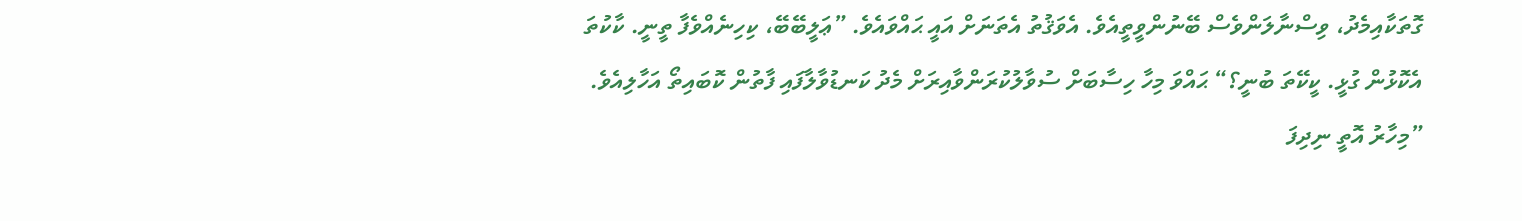ގޮތަކާއިމެދު، ވިސްނާލަންވެސް ބޭނުންވީތީއެވެ. އެވަޤުތު އެތަނަށް އައީ ޙައްވައެވެ. ”ޢަލީބޭބޭ، ކިހިނެއްވެފާ ތީނީ. ކާކުތަ އެކޮޅުން ގުޅީ. ކީކޭތަ ބުނީ؟“ ޙައްވަ މިހާ ހިސާބަށް ސުވާލުކުރަންވާއިރަށް މެދު ކަނޑުވާލާފައި ފާތުން ކޮބައިތޯ އަހާލިއެވެ. ”މިހާރު އޮތީ ނިދިފަ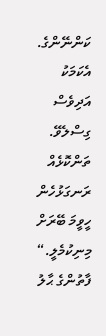ކަންނޭންގެ. އެކަމަކު އަދިވެސް ގިސްލެވޭ. ތަންކޮޅެއް ރަނގަޅުހެން ހީވީމަ ބޭރަށް މިނިކުމެލީ.“ ފާތުންގެ ޙާލު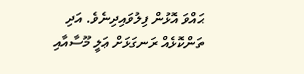ޙައްވަ އޮޅުން ފިލުވައިދިނެވެ. އަދި ތަންކޮޅެއް ރަނގަޅަށް ޢަލީ މޫސާއާއި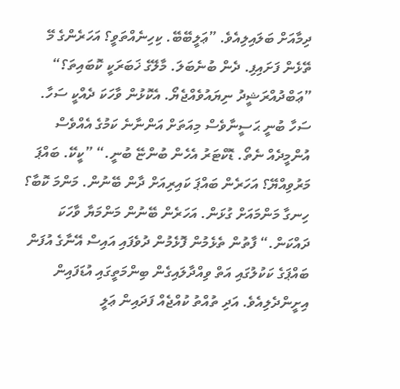ދިމާއަށް ބަލައިލިއެވެ. ”ޢަލީބޭބޭ. ކިހިނެއްތަވީ؟ އަހަރެންގެ މޭ ތޭޅެން ފަށައިފި. ދެން ބުނެބަލަ. މާލޭގެ ޚަބަރަކީ ކޮބައިތަ؟“ ”ޢަބްދުއްރަޝީދު ނިޔައުވެއްޖެޔޯ. އެކޮޅުން ވާހަކަ ދެއްކީ ސަހާ. ސަހާ ބުނީ ޙަސީނާވެސް މިއަތަށް އަންނާނެ ކަމުގެ އެއްވެސް އުންމީދެއް ނެތޯ. ޑޮކްޓަރު އެހެން ބުންޏޭ ބުނީ.“ ”ކީކޭ. ބައްޕަ މަރުވިއްޔޭ؟ އަހަރެން ބައްޕަ ކައިރިއަށް ދާން ބޭނުން. މަންމަ ކޮބާ؟ ހިނގާ މަންމައަށް ގުޅަން. އަހަރެން ބޭނުން މަންމަޔާ ވާހަކަ ދައްކަން.“ ފާތުން ތެޅެމުން ފޮޅެމުން ދުވެފައި އައިސް އޭނާގެ އުފަން ބައްޕަގެ ކަކުލުގައި އަތް ވިއްދާލައިގެން ބިންމަތީގައި އުޑަފައިން އިށީންދެލިއެވެ. އަދި ތުއްތު ކުއްޖެއް ފަދައިން ޢަލީ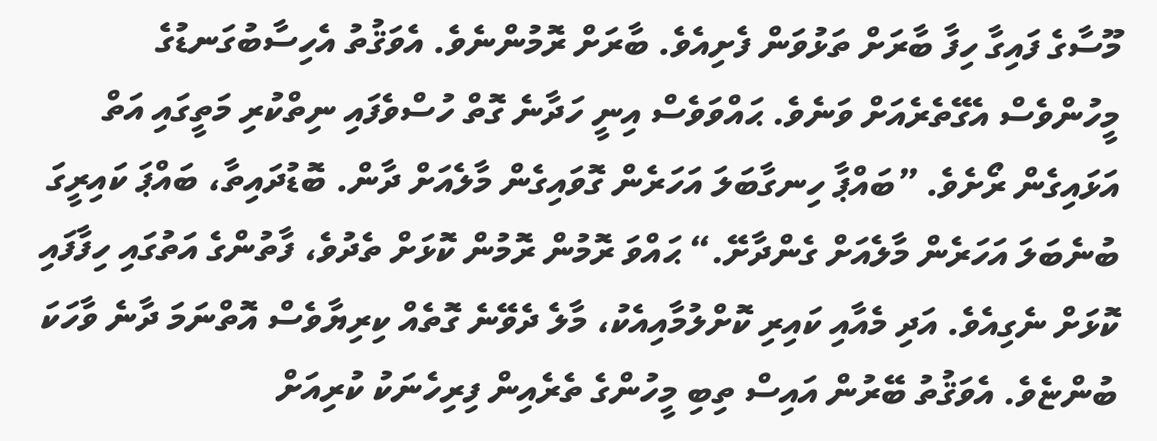މޫސާގެ ފައިގާ ހިފާ ބާރަށް ތަޅުވަން ފެށިއެވެ. ބާރަށް ރޮމުންނެވެ. އެވަޤުތު އެހިސާބުގަނޑުގެ މީހުންވެސް އެގޭތެރެއަށް ވަނެވެ. ޙައްވަވެސް އިނީ ހަދާނެ ގޮތް ހުސްވެފައި ނިތްކުރި މަތީގައި އަތް އަޅައިގެން ރޯށެވެ. ”ބައްޕާ ހިނގާބަލަ އަހަރެން ގޮވައިގެން މާލެއަށް ދާން. ބޮޑުދައިތާ، ބައްޕަ ކައިރީގަ ބުނެބަލަ އަހަރެން މާލެއަށް ގެންދާށޭ.“ ޙައްވަ ރޮމުން ރޮމުން ކޮޅަށް ތެދުވެ، ފާތުންގެ އަތުގައި ހިފާފައި ކޮޅަށް ނެގިއެވެ. އަދި މެއާއި ކައިރި ކޮށްލުމާއިއެކު، މާލެ ދެވޭނެ ގޮތެއް ކިރިޔާވެސް އޮތްނަމަ ދާނެ ވާހަކަ ބުންޏެވެ. އެވަޤުތު ބޭރުން އައިސް ތިބި މީހުންގެ ތެރެއިން ފިރިހެނަކު ކުރިއަށް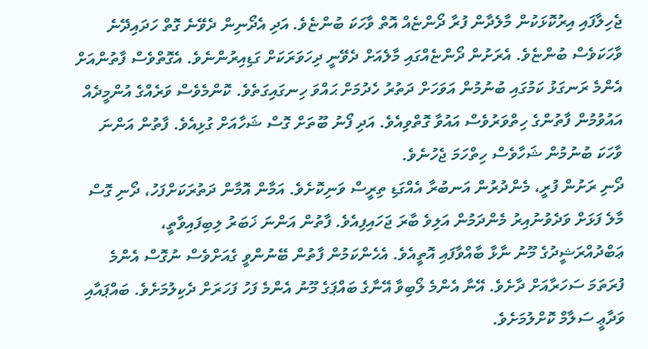ޖެހިލާފައި އިރުކޮޅަކުން މާލެދާން ފުރާ ދޯންޏެއް އޮތް ވާހަކަ ބުންޏެވެ. އަދި އެދޯނިން ދެވޭނެ ގޮތް ހަދައިދޭނެ ވާހަކަވެސް ބުންޏެވެ. އެރަށުން ދޯންޏެއްގައި މާލެއަށް ދެވޭނީ ދިހަވަރަކަށް ގަޑިއިރުންނެވެ. އެގޮތްވެސް ފާތުންއަށް އެންމެ ރަނގަޅު ކަމުގައި ބުނުމުން އަވަހަށް ދަތުރު ހެދުމަށް ޙައްވަ ހިނގައިގަތެވެ. ކޮންމެވެސް ވަރެއްގެ އުންމީދެއް އައުވުމުން ފާތުންގެ ހިތްވަރުވެސް އައުވާ ގޮތްވިއެވެ. އަދި ފޯނު ބޫތަށް ގޮސް ޝަހާއަށް ގުޅިއެވެ. ފާތުން އަންނަ ވާހަކަ ބުނުމުން ޝަހާވެސް ހިތްހަމަ ޖެހުނެވެ.
ދޯނި ރަށުން ފުރީ، މެންދުރުން އަނބުރާ އެއްގަޑި ތިރީސް ވަނިކޮށެވެ. އަމާން އޮމާން ދަތުރަކަށްފަހު، ދޯނި ގޮސް މާލެ ފަޅަށް ވަދެވުނުއިރު މެންދަމުން އަލިވެ ބާރަ ޖަހައިފިއެވެ. ފާތުން އަންނަ ޚަބަރު ލިބިފައިވާތީ، ޢަބްދުއްރަޝީދުގެ މޫނު ނާޅާ ބާއްވާފައި އޮތީއެވެ. އެހެންކަމުން ފާތުން ބޭނުންވީ ގެއަށްވެސް ނުގޮސް އެންމެ ފުރަތަމަ ސަހަރާއަށް ދާށެވެ. އޭނާ އެންމެ ލޯބިވާ އޭނާގެ ބައްޕަގެ މޫނު އެންމެ ފަހު ފަހަރަށް ދެކިލުމަށެވެ. ބައްޕައާއި ވަދާޢީ ސަލާމް ކޮށްލުމަށެވެ.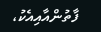ފާތުންއާއިއެކު،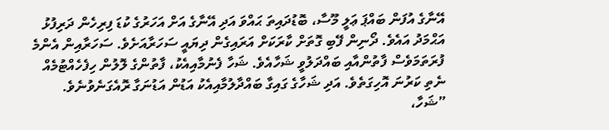އޭނާގެ އުފަން ބައްޕަ ޢަލީ މޫސާ، ބޮޑުދައިތަ ޙައްވަ އަދި އޭނާގެ އަށް އަހަރުގެ ކުޑަ ފިރިހެން ދަރިފުޅު އަޙްމަދު އައެވެ. ދޯނިން ފޭބި ގޮތަށް ކާރަކަށް އަރައިގެން ދިޔައީ ސަހަރާއަށެވެ. ސަހަރާއިން އެންމެ ފުރަތަމަވެސް ފާތުންއާއި ބައްދަލުވީ ޝަހާއެވެ. ޝަހާ ފެނުމާއިއެކު، ފާތުންގެ ލޮލުން ހިފެހެއްޓުމެއް ނެތި ކަރުނަ އޮހިގަތެވެ. އަދި ޝަހާގެ ގައިގާ ބައްދާލުމާއިއެކު އަޑުން އަޑުނަގާ ރޮއެގަނެވުނެވެ. ”ޝަހާ،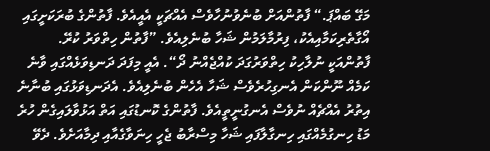މަގޭ ބައްޕަ.“ ފާތުންއަށް ބުނެވުނުހާވެސް އެއްޗަކީ އެއީއެވެ. ފާތުންގެ ބުރަކަށީގައި އޯގާތެރިކަމާއިއެކު، ފިރުމާލަމުން ޝަހާ ބުނެލިއެވެ. ”ފާތުން ހިތްވަރު ކުރޭ. ފާތުންއަކީ ނުލާހިކު ހިތްވަރުގަދަ ކުއްޖެއްނު ދޯ“. އެއީ މިފަދަ ދަނޑިވަޅެއްގައި ވާނެ ކަމެއް ނޫންކަން އެނގިހުރެވެސް ޝަހާ އެހެން ބުނެލިއެވެ. އެދަނޑިވަޅުގައި ބުނާނެ އިތުރު އެއްޗެއް ނުވެސް އެނގުނީތީއެވެ. ފާތުންގެ ކޮނޑުގައި އަތް އަޅުވާލައިގެން ހުރެ މަޑު ހިނގުމެއްގައި ހިނގާލާފައި ޝަހާ މިސްރާބު ޖެހީ ހިނަވާގެއާއި ދިމާއަށެވެ. ދެވޭ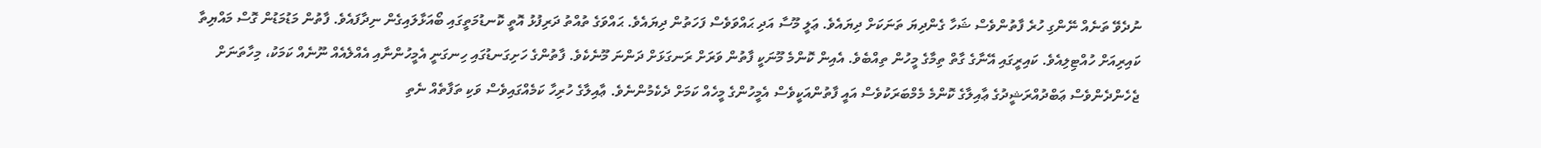ނުދެވޭ ތަނެއް ނޭންގި ހުރެ ފާތުންވެސް ޝަހާ ގެންދިޔަ ތަނަކަށް ދިޔައެވެ. ޢަލީ މޫސާ އަދި ޙައްވަވެސް ފަހަތުން ދިޔައެވެ. ޙައްވަގެ ތުއްތު ދަރިފުޅު އޮތީ ކޮނޑުމަތީގައި ބޯއަޅާލައިގެން ނިދާފައެވެ. ފާތުން މަޑުމަޑުން ގޮސް މައްޔިތާ ކައިރިއަށް ހުއްޓިލިއެވެ. ކައިރީގައި އޭނާގެ ގާތް ތިމާގެ މީހުން ތިއްބެވެ. އެއިން ކޮންމެ މޫނަކީ ފާތުން ވަރަށް ރަނގަޅަށް ދަންނަ މޫނެކެވެ. ފާތުންގެ ހަށިގަނޑުގައި ހިނގަނީ އެމީހުންނާއި އެއްލެއެއް ނޫނެއް ކަމަކު، މިހާތަނަށް ޖެހެންދެންވެސް ޢަބްދުއްރަޝީދުގެ ޢާއިލާގެ ކޮންމެ މެމްބަރަކުވެސް އައީ ފާތުންއަކީވެސް އެމީހުންގެ މީހެއް ކަމަށް ދެކެމުންނެވެ. ޢާއިލާގެ ހުރިހާ ކަމެއްގައިވެސް ވަކި ތަފާތެއް ނެތި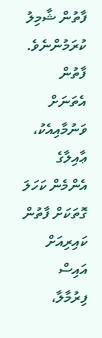ފާތުން ޝާމިލު ކުރަމުންނެވެ. ފާތުން އެތަނަށް ވަނުމާއިއެކު، ޢާއިލާގެ އެންމެން ކަހަލަ ގޮތަކަށް ފާތުން ކައިރިއަށް އައިސް ފިރުމާލާ،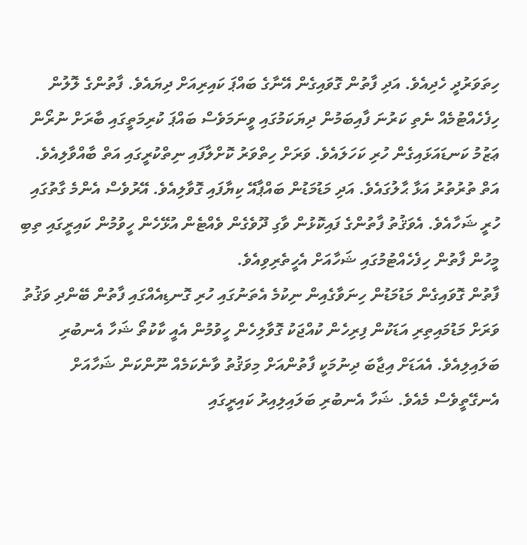ހިތަވަރުދީ ހެދިއެވެ. އަދި ފާތުން ގޮވައިގެން އޭނާގެ ބައްޕަ ކައިރިއަށް ދިޔައެވެ. ފާތުންގެ ލޮލުން ހިފެހެއްޓުމެއް ނެތި ކަރުނަ ފާއިބަމުން ދިޔަކަމުގައި ވީނަމަވެސް ބައްޕަ ކުރިމަތީގައި ބާރަށް ނުރޯން ޢަޒުމު ކަނޑައަޅައިގެން ހުރި ކަހަލައެވެ. ވަރަށް ހިތްވަރު ކޮށްލާފައި ނިތްކުރީގައި އަތް ބާއްވާލިއެވެ. އަތް ތުރުތުރު އަޅާ ޙާލުގައެވެ. އަދި މަޑުމަޑުން ބައްޕާއޭ ކިޔާފައި ގޮވާލިއެވެ. އޭރުވެސް އެންމެ ގާތުގައި ހުރީ ޝަހާއެވެ. އެވަޤުތު ފާތުންގެ ފައިކޮޅުން ވާގި ދޫވެގެން ވެއްޓެން އުޅޭހެން ހީވުމުން ކައިރީގައި ތިބި މީހުން ފާތުން ހިފެހެއްޓުމުގައި ޝަހާއަށް އެހީތެރިވިއެވެ.
ފާތުން ގޮވައިގެން މަޑުމަޑުން ހިނަވާގެއިން ނިކުމެ އެތަނުގައި ހުރި ގޮނޑިއެއްގައި ފާތުން ބޭންދި ވަޤުތު ވަރަށް މަޑުމައިތިރި އަޑަކުން ފިރިހެން ކުއްޖަކު ގޮވާލިހެން ހީވުމުން އެއީ ކާކުތޯ ޝަހާ އެނބުރި ބަލައިލިއެވެ. އެއަޑަށް އިޖާބަ ދިނުމަކީ ފާތުންއަށް މިވަޤުތު ވާނެކަމެއް ނޫންކަން ޝަހާއަށް އެނގޭތީވެސް މެއެވެ. ޝަހާ އެނބުރި ބަލައިލިއިރު ކައިރީގައި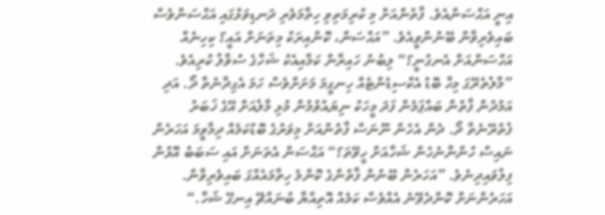އިނީ އަޙްސަންއެވެ. ފާތުންއަށް މި ކުރިމަތިވި ހިތާމަވެރި ދަނޑިވަޅުގައި އަޙްސަންވެސް ބައިވެރިވާން ބޭނުންވީއެވެ. ”އަޙްސަން، ކޮންއިރަކު މިތަނަށް އައީ؟ ކިހިނެއް އަހްސަންއަށް އެނގުނީ؟“ ލިބުނު ހައިރާން ކަމާއިއެކު ޝަހާގެ ސުވާލު ކުރިއެވެ. ”މާލެތެރޭގަ މިހާ ބޮޑު އެކްސިޑެންޓެއް ހިނގީމަ މަށަށްވެސް ހަމަ އެގިދާނެތާ ދޯ. އަދި އަމުދުން ފާތުން ބައްޕަމެން ފަދަ މީހަކު ނިޔައުވުމުން މުޅި މާލެއަށް އޭގެ ޚަބަރު ފެތުރޭނެތާ ދޯ. ދެން އެހެން ނޫނަސް ފާތުންއަށް މިވަރުގެ ބޮޑުކަމެއް ދިމާވީމަ އަހަރެން ނައިސް ހުންނާނެހެން ޝަހާއަށް ހީވޭތަ؟“ އަޙްސަން އެތަނަށް އައި ސަބަބު އޮޅުން ފިލުވައިދިނެވެ. ”އަހަރެން ބޭނުން ފާތުންގެ ކޮންމެ ހިތާމައެއްގަ ބައިވެރިވާން. އަހަރެންނަށް ކޮންދެވޭނެ އެއްވެސް ކަމެއް އޮތިއްޔާ ބުނައްޗޭ އިނގޭ ޝަހާ.“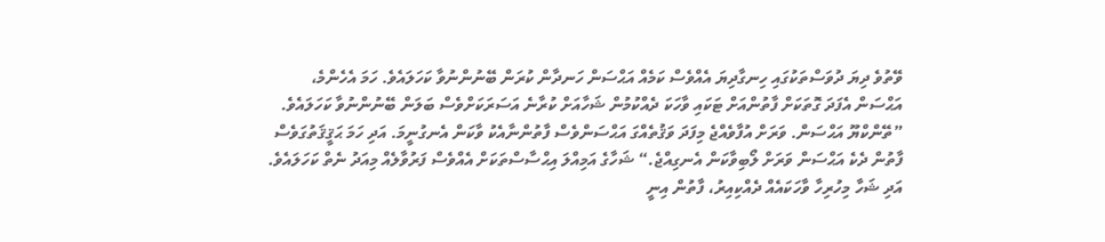ވޭތުވެ ދިޔަ ދުވަސްތަކުގައި ހިނގާދިޔަ އެއްވެސް ކަމެއް އަޙްސަން ހަނދާން ކުރަން ބޭނުންނުވާ ކަހަލައެވެ. ހަމަ އެހެންމެ، އަޙްސަން އެފަދަ ގޮތަކަށް ފާތުންއަށް ޓަކައި ވާހަކަ ދެއްކުމުން ޝަހާއަށް ކުރާނެ އަސަރަކަށްވެސް ބަލަން ބޭނުންނުވާ ކަހަލައެވެ. ”ތޭންކްޔޫ އަޙްސަން. ވަރަށް އުފާވެއްޖެ މިފަދަ ވަޤުތެއްގަ އަޙްސަންވެސް ފާތުންނާއެކު ވާކަން އެނގުނީމަ. އަދި ހަމަ ޙަޤީޤަތުގަވެސް ފާތުން ދެކެ އަޙްސަން ވަރަށް ލޯބިވާކަން އެނގިއްޖެ.“ ޝަހާގެ އަމިއްލަ އިޙްސާސްތަކަށް އެއްވެސް ފަރުވާލެއް މިއަދު ނެތް ކަހަލައެވެ. އަދި ޝަހާ މިހުރިހާ ވާހަކައެއް ދެއްކިއިރު، ފާތުން އިނީ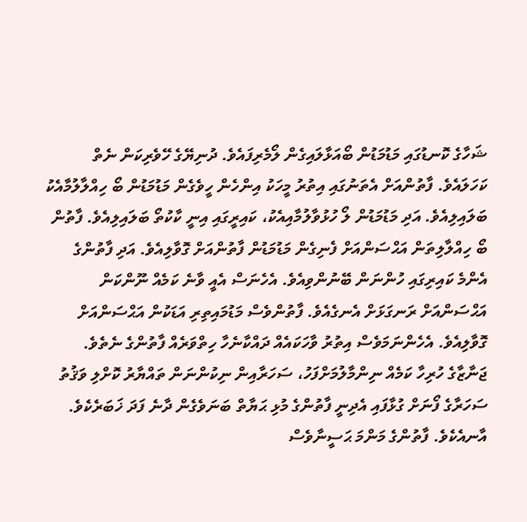ޝަހާގެ ކޮނޑުގައި މަޑުމަޑުން ބޯއަޅާލައިގެން ލޯމެރިފައެވެ. ދުނިޔޭގެ ހޭވެރިކަން ނެތް ކަހަލައެވެ. ފާތުންއަށް އެތަނުގައި އިތުރު މީހަކު އިންހެން ހީވެގެން މަޑުމަޑުން ބޯ ހިއްލާލުމާއެކު ބަލައިލިއެވެ. އަދި މަޑުމަޑުން ލޯ ހުޅުވާލުމާއިއެކު، ކައިރީގައި އިނީ ކާކުތޯ ބަލައިލިއެވެ. ފާތުން ބޯ ހިއްލާލިތަން އަޙްސަންއަށް ފެނިގެން މަޑުމަޑުން ފާތުންއަށް ގޮވާލިއެވެ. އަދި ފާތުންގެ އެންމެ ކައިރިގައި ހުންނަން ބޭނުންވިއެވެ. އެހެނަސް އެއީ ވާނެ ކަމެއް ނޫންކަން އަޙްސަންއަށް ރަނގަޅަށް އެނގެއެވެ. ފާތުންވެސް މަޑުމައިތިރި އަޑަކުން އަޙްސަންއަށް ގޮވާލިއެވެ. އެހެންނަމަވެސް އިތުރު ވާހަކައެއް ދައްކާނެހާ ހިތްވަރެއް ފާތުންގެ ނެތެވެ.
ޖަނާޒާގެ ހުރިހާ ކަމެއް ނިންމާލުމަށްފަހު، ސަހަރާއިން ނިކުންނަން ތައްޔާރު ކޮށްލި ވަޤުތު ސަހަރާގެ ފޯނަށް ގުޅާފައި އެދިނީ ފާތުންގެ މުޅި ޙަޔާތް ބަނަވެގެން ދާނެ ފަދަ ޚަބަރެކެވެ. އާނއެކެވެ. ފާތުންގެ މަންމަ ޙަސީނާވެސް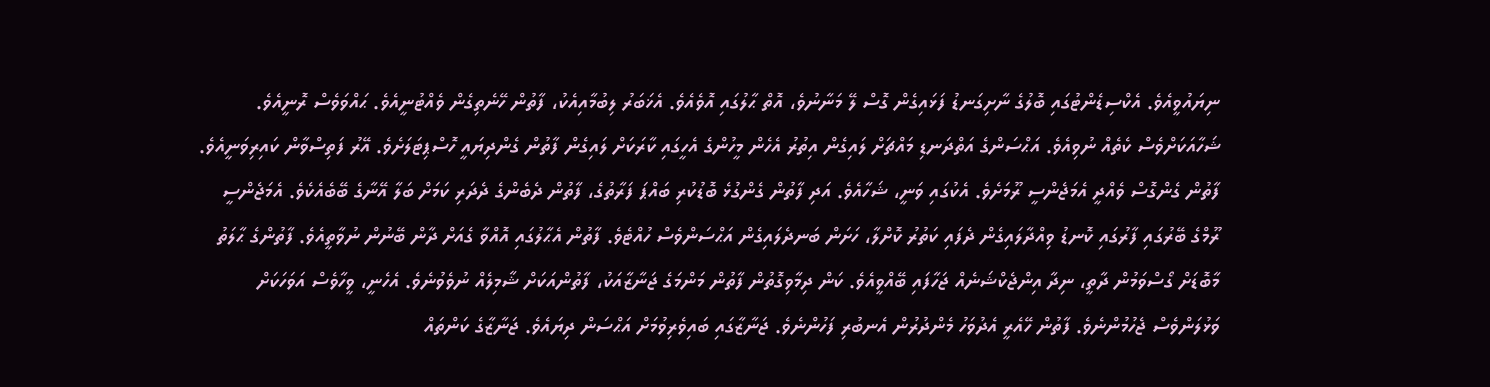ނިޔައުވީއެވެ. އެކްސިޑެންޓުގައި ބޮލުގެ ނާށިގަނޑު ފަޅައިގެން ގޮސް ލޭ މަނާނުވެ، އޮތް ޙާލުގައި އޮވެއެވެ. އެޚަބަރު ލިބުމާއިއެކު، ފާތުން ހޭނެތިގެން ވެއްޓުނީއެވެ. ޙައްވަވެސް ރޮނީއެވެ. ޝަހާއަކަށްވެސް ކެތެއް ނުވިއެވެ. އަޙްސަންގެ އަތްދަނޑި މައްޗަށް ލައިގެން އިތުރު އެހެން މީހުންގެ އެހީގައި ކާރަކަށް ލައިގެން ފާތުން ގެންދިޔައީ ހޮސްޕިޓަލަށެވެ. އޭރު ފަތިސްވާން ކައިރިވަނީއެވެ. ފާތުން ގެންގޮސް ވެއްދީ އެމަޖެންސީ ރޫމަށެވެ. އެކުގައި ވަނީ، ޝަހާއެވެ. އަދި ފާތުން ގެންގުޅެ ބޮޑުކުރި ބައްޕަ ފަރާތުގެ، ފާތުން ދެބެންގެ ދެދަރި ކަމަށް ބަލާ އޭނާގެ ބޭބެއެކެވެ. އެމަޖެންސީ ރޫމްގެ ބޭރުގައި ފާރުގައި ކޮނޑު ވިއްދާލައިގެން ދެފައި ކަތުރު ކޮށްލާ، ހަށަން ބަނދެލައިގެން އަޙްސަންވެސް ހުއްޓެވެ. ފާތުން އެޙާލުގައި އޮއްވާ ގެއަށް ދާން ބޭނުން ނުވާތީއެވެ. ފާތުންގެ ޙާލަތު މާބޮޑަށް ގޯސްވަމުން ދާތީ، ނިދާ އިންޖެކްޝަނެއް ޖަހާފައި ބޭއްވީއެވެ. ކަން ދިމާވިގޮތުން ފާތުން މަންމަގެ ޖަނާޒާއަކު، ފާތުންއަކަށް ޝާމިލެއް ނުވެވުނެވެ. އެހެނީ، ވީހާވެސް އަވަހަކަށް ވަޅުލަންވެސް ޖެހުމުންނެވެ. ފާތުން ހޭއެރީ އެދުވަހު މެންދުރުން އެނބުރި ފަހުންނެވެ. ޖަނާޒާގައި ބައިވެރިވުމަށް އަޙްސަން ދިޔައެވެ. ޖަނާޒާގެ ކަންތައް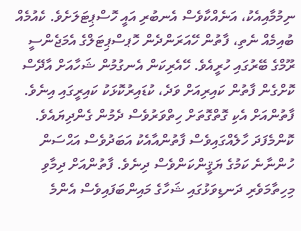ނިމުމާއިއެކު، އަނެއްކާވެސް އެނބުރި އައީ ހޮސްޕިޓަލަށެވެ. ކެއުމެއް ބުއިމެއް ނެތި، ފާތުން ހޭއަރަންދެން ހޮޕސްޕިޓަލްގެ އެމަޖެންސީ ރޫމްގެ ބޭރުގައި ހުރީއެވެ. ހޭއެރިކަން އެނގުމުން ޝަހާއަށް އާދޭސް ކޮށްގެން ފާތުން ކައިރިއަށް ވަދެ، ކުޑައިރުކޮޅަކު ކައިރީގައި އިނެވެ. ފާތުންއަށް އެކި ގޮތްގޮތަށް ހިތްވަރުވެސް ދެމުން ގެންދިޔައެވެ. ކޮންމެފަދަ ހާލެއްގައިވެސް ފާތުންއާއެކު އަބަދުވެސް އަޙްސަން ހުންނާނެ ކަމުގެ ޔަޤީންކަންވެސް ދިނެވެ. ފާތުންއަށް ދިމާވި މިހިތާމަވެރި ދަނޑިވަޅުގައި ޝަހާގެ މައިންބަފައިވެސް އެންމެ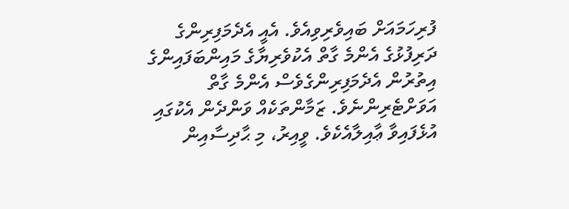ފުރިހަމައަށް ބައިވެރިވިއެވެ. އެއީ އެދެމަފިރިންގެ ދަރިފުޅުގެ އެންމެ ގާތް އެކުވެރިޔާގެ މައިންބަފައިންގެ އިތުރުން އެދެމަފިރިންގެވެސް އެންމެ ގާތް އަވަށްޓެރިންނެވެ. ޒަމާންތަކެއް ވަންދެން އެކުގައި އުޅެފައިވާ ޢާއިލާއެކެވެ. ވީއިރު، މި ޙާދިސާއިން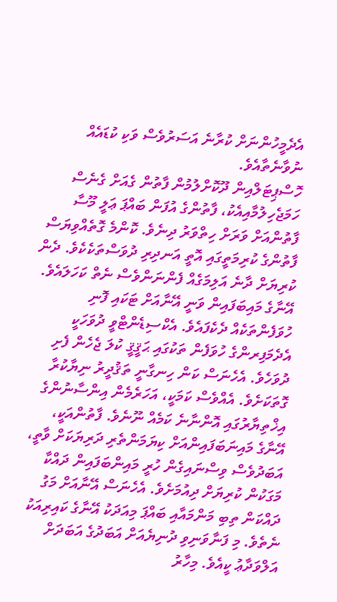އެދެމީހުންނަށް ކުރާނެ އަސަރުވެސް ވަކި ކުޑައެއް ނުވާނެތާއެވެ.
ހޮސްޕިޓަލްއިން ދޫކޮށްލުމުން ފާތުން ގެއަށް ގެނެސް ހަމަޖެހިލުމާއިއެކު، ފާތުންގެ އުފަން ބައްޕަ ޢަލީ މޫސާ ފާތުންއަށް ވަރަށް ހިތްވަރު ދިނެވެ. ކޮންމެ ގޮތެއްވިޔަސް ފާތުންގެ ކުރިމަތީގައި އޮތީ އަނދިރި ދުވަސްތަކެކެވެ. ދެން ކުރިޔަށް ދާނެ އަލިމަގެއް ފެންނަންވެސް ނެތް ކަހަލައެވެ. އޭނާގެ މައިބަފައިން ވަނީ އޭނާއަށް ޓަކައި ފޮނި ހުވަފެންތަކެއް ދެކެފައެވެ. އެކްސިޑެންޓްވީ ދުވަހަކީ އެދެމަފިރންގެ ހުވަފެން ތަކުގައި ޙަޤީޤީ ކުލަ ޖެހެން ފެށި ދުވަހެވެ. އެހެނަސް ކަން ހިނގާނީ ތަޤުދީރު ނިޔާކުރާ ގޮތަކަށެވެ. އެއްވެސް ކަމަކީ، އަހަރެމެން އިންސާނުންގެ އިޚްތިޔާރުގައި އޮންނާނެ ކަމެއް ނޫނެވެ. ފާތުންއަކީ، އޭނާގެ މައިނަބަފައިންއަށް ކިޔަމަންތެރި ދަރިޔަކަށް ވާތީ، އަބަދުވެސް ވިސްނައިގެން ހުރީ މައިންބަފައިން ދައްކާ މަގަކުން ކުރިޔަށް ދިއުމަށެވެ. އެހެނަސް އޭނާއަށް މަގު ދައްކަން ތިބި މަންމައާއި ބައްޕަ މިއަދަކު އޭނާގެ ކައިރިއަކު ނެތެވެ. މި ފަނާވަނިވި ދުނިޔެއަށް އަބަދުގެ އަބަދަށް އަލްވަދާޢު ކީއެވެ. މިހާރު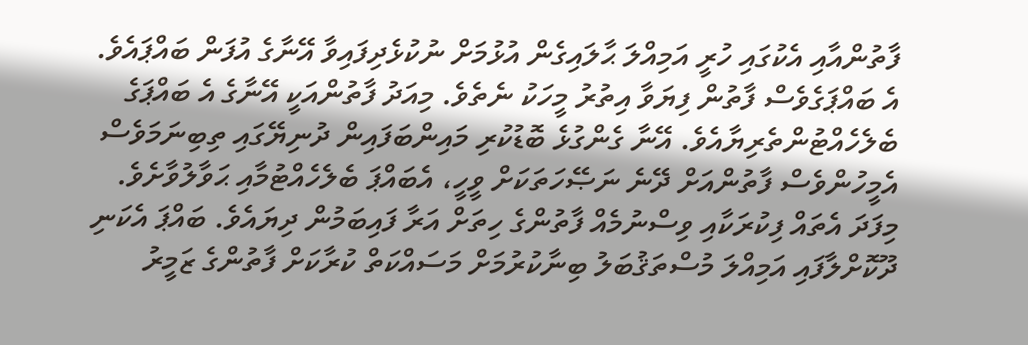ފާތުންއާއި އެކުގައި ހުރީ އަމިއްލަ ޙާލައިގެން އުޅުމަށް ނުކުޅެދިފައިވާ އޭނާގެ އުފަން ބައްޕައެވެ. އެ ބައްޕަގެވެސް ފާތުން ފިޔަވާ އިތުރު މީހަކު ނެތެވެ. މިއަދު ފާތުންއަކީ އޭނާގެ އެ ބައްޕަގެ ބެލެހެއްޓުންތެރިޔާއެވެ. އޭނާ ގެންގުޅެ ބޮޑުކުރި މައިންބަފައިން ދުނިޔޭގައި ތިބިނަމަވެސް އެމީހުންވެސް ފާތުންއަށް ދޭނެ ނަޞޭހަތަކަށް ވީހީ، އެބައްޕަ ބެލެހެއްޓުމާއި ޙަވާލުވާށެވެ. މިފަދަ އެތައް ފިކުރަކާއި ވިސްނުމެއް ފާތުންގެ ހިތަށް އަރާ ފައިބަމުން ދިޔައެވެ. ބައްޕަ އެކަނި ދޫކޮށްލާފައި އަމިއްލަ މުސްތަޤުބަލު ބިނާކުރުމަށް މަސައްކަތް ކުރާކަށް ފާތުންގެ ޒަމީރު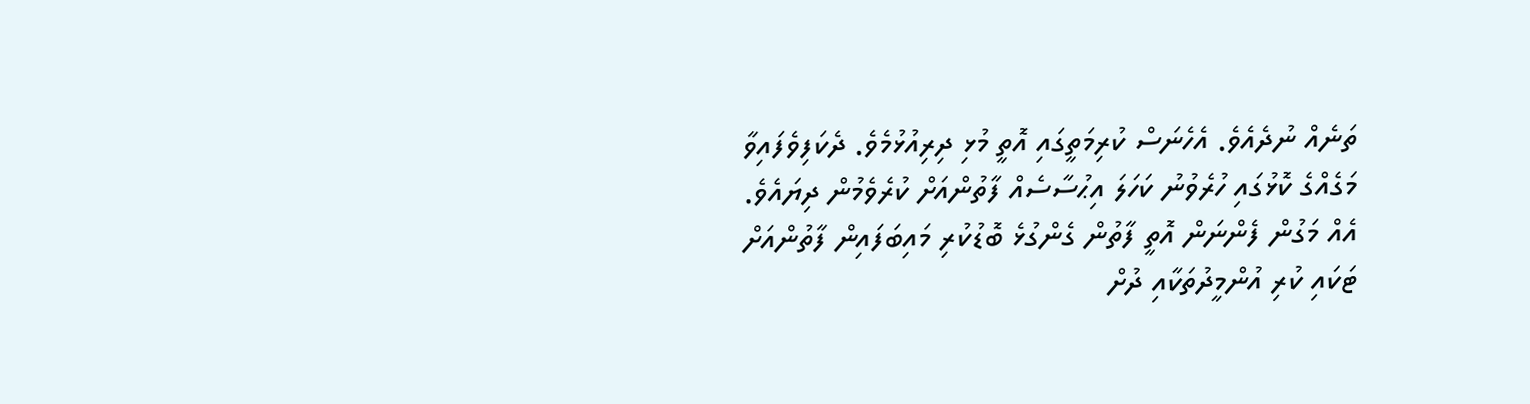ތަނެއް ނުދެއެވެ. އެހެނަސް ކުރިމަތީގައި އޮތީ މުޅި ދިރިއުޅުމެވެ. ދެކަފިވެފައިވާ މަގެއްގެ ކޮޅުގައި ހުރެވުނު ކަހަލަ އިޙުސާސެއް ފާތުންއަށް ކުރެވެމުން ދިޔައެވެ. އެއް މަގުން ފެންނަން އޮތީ ފާތުން ގެންގުޅެ ބޮޑުކުރި މައިބަފައިން ފާތުންއަށް ޓަކައި ކުރި އުންމީދުތަކާއި ދުށް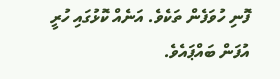ފޮނި ހުވަފެން ތަކެވެ. އަނެއް ކޮޅުގައި ހުރީ އުފަން ބައްޕައެވެ.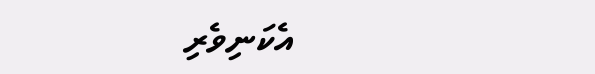އެކަނިވެރި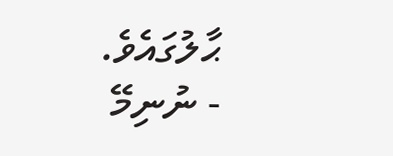ޙާލުގައެވެ.
- ނުނިމޭ